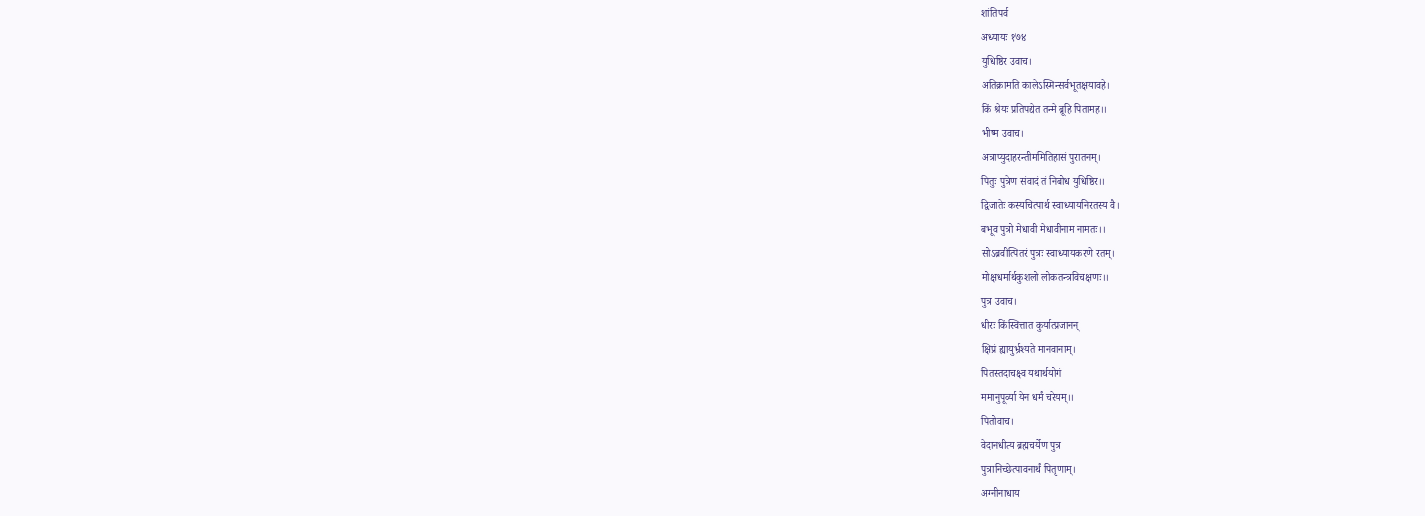शांतिपर्व
अध्यायः १७४
युधिष्ठिर उवाच।
अतिक्रामति कालेऽस्मिन्सर्वभूतक्षयावहे।
किं श्रेयः प्रतिपद्येत तन्मे ब्रूहि पितामह।।
भीष्म उवाच।
अत्राप्युदाहरन्तीममितिहासं पुरातनम्।
पितुः पुत्रेण संवादं तं निबोध युधिष्ठिर।।
द्विजातेः कस्यचित्पार्थ स्वाध्यायनिरतस्य वै।
बभूव पुत्रो मेधावी मेधावीनाम नामतः।।
सोऽब्रवीत्पितरं पुत्रः स्वाध्यायकरणे रतम्।
मोक्षधर्मार्थकुशलो लोकतन्त्रविचक्षणः।।
पुत्र उवाच।
धीरः किंस्वित्तात कुर्यात्प्रजानन्
क्षिप्रं ह्यायुर्भ्रश्यते मानवानाम्।
पितस्तदाचक्ष्व यथार्थयोगं
ममानुपूर्व्या येन धर्मं चरेयम्।।
पितोवाच।
वेदानधीत्य ब्रह्मचर्येण पुत्र
पुत्रानिच्छेत्पावनार्थं पितृणाम्।
अग्नीनाधाय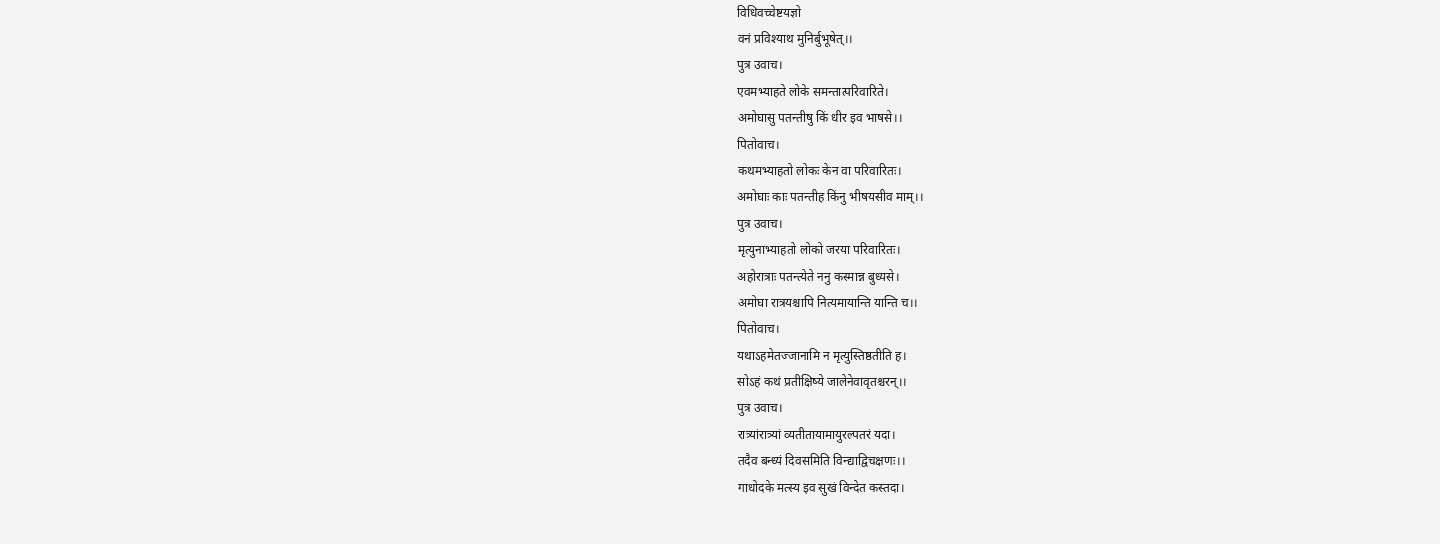विधिवच्चेष्टयज्ञो
वनं प्रविश्याथ मुनिर्बुभूषेत्।।
पुत्र उवाच।
एवमभ्याहते लोके समन्तात्परिवारिते।
अमोघासु पतन्तीषु किं धीर इव भाषसे।।
पितोवाच।
कथमभ्याहतो लोकः केन वा परिवारितः।
अमोघाः काः पतन्तीह किंनु भीषयसीव माम्।।
पुत्र उवाच।
मृत्युनाभ्याहतो लोको जरया परिवारितः।
अहोरात्राः पतन्त्येते ननु कस्मान्न बुध्यसे।
अमोघा रात्रयश्चापि नित्यमायान्ति यान्ति च।।
पितोवाच।
यथाऽहमेतज्जानामि न मृत्युस्तिष्ठतीति ह।
सोऽहं कथं प्रतीक्षिष्ये जालेनेवावृतश्चरन्।।
पुत्र उवाच।
रात्र्यांरात्र्यां व्यतीतायामायुरल्पतरं यदा।
तदैव बन्ध्यं दिवसमिति विन्द्याद्विचक्षणः।।
गाधोदके मत्स्य इव सुखं विन्देत कस्तदा।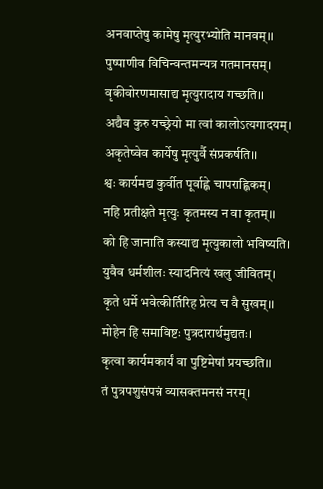अनवाप्तेषु कामेषु मृत्युरभ्योति मानवम्।।
पुष्पाणीव विचिन्वन्तमन्यत्र गतमानसम्।
वृकीवोरणमासाद्य मृत्युरादाय गच्छति।।
अद्यैव कुरु यच्छ्रेयो मा त्वां कालोऽत्यगादयम्।
अकृतेष्वेव कार्येषु मृत्युर्वै संप्रकर्षति।।
श्वः कार्यमद्य कुर्वीत पूर्वाह्णे चापराह्णिकम्।
नहि प्रतीक्षते मृत्युः कृतमस्य न वा कृतम्।।
को हि जानाति कस्याद्य मृत्युकालो भविष्यति।
युवैव धर्मशीलः स्यादनित्यं खलु जीवितम्।
कृते धर्मे भवेत्कीर्तिरिह प्रेत्य च वै सुखम्।।
मोहेन हि समाविष्टः पुत्रदारार्थमुद्यतः।
कृत्वा कार्यमकार्यं वा पुष्टिमेषां प्रयच्छति।।
तं पुत्रपशुसंपन्नं व्यासक्तमनसं नरम्।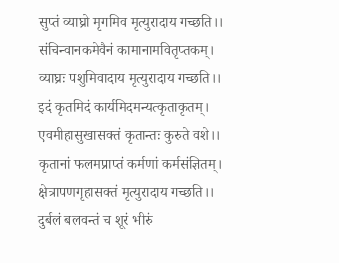सुप्तं व्याघ्रो मृगमिव मृत्युरादाय गच्छति।।
संचिन्वानकमेवैनं कामानामवितृप्तकम्।
व्याघ्रः पशुमिवादाय मृत्युरादाय गच्छति।।
इदं कृतमिदं कार्यमिदमन्यत्कृताकृतम्।
एवमीहासुखासक्तं कृतान्तः कुरुते वशे।।
कृतानां फलमप्राप्तं कर्मणां कर्मसंज्ञितम्।
क्षेत्रापणगृहासक्तं मृत्युरादाय गच्छति।।
दुर्बलं बलवन्तं च शूरं भीरुं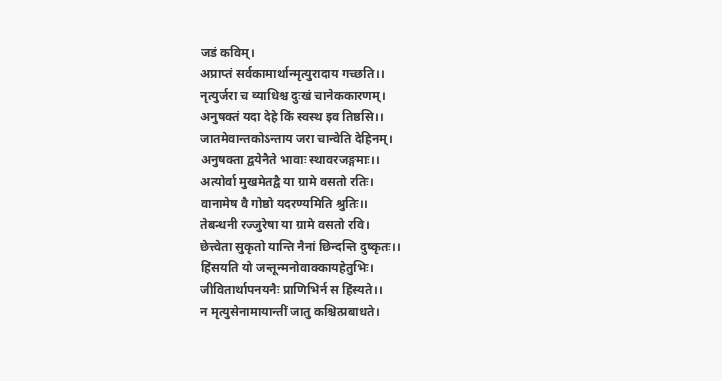जडं कविम्।
अप्राप्तं सर्वकामार्थान्मृत्युरादाय गच्छति।।
नृत्युर्जरा च व्याधिश्च दुःखं चानेककारणम्।
अनुषक्तं यदा देहे किं स्वस्थ इव तिष्ठसि।।
जातमेवान्तकोऽन्ताय जरा चान्वेति देहिनम्।
अनुषक्ता द्वयेनैते भावाः स्थावरजङ्गमाः।।
अत्योर्वा मुखमेतद्वै या ग्रामे वसतो रतिः।
वानामेष वै गोष्ठो यदरण्यमिति श्रुतिः।।
तेबन्धनी रज्जुरेषा या ग्रामे वसतो रवि।
छेत्त्वेता सुकृतो यान्ति नैनां छिन्दन्ति दुष्कृतः।।
हिंसयति यो जन्तून्मनोवाक्कायहेतुभिः।
जीवितार्थापनयनैः प्राणिभिर्न स हिंस्यते।।
न मृत्युसेनामायान्तीं जातु कश्चित्प्रबाधते।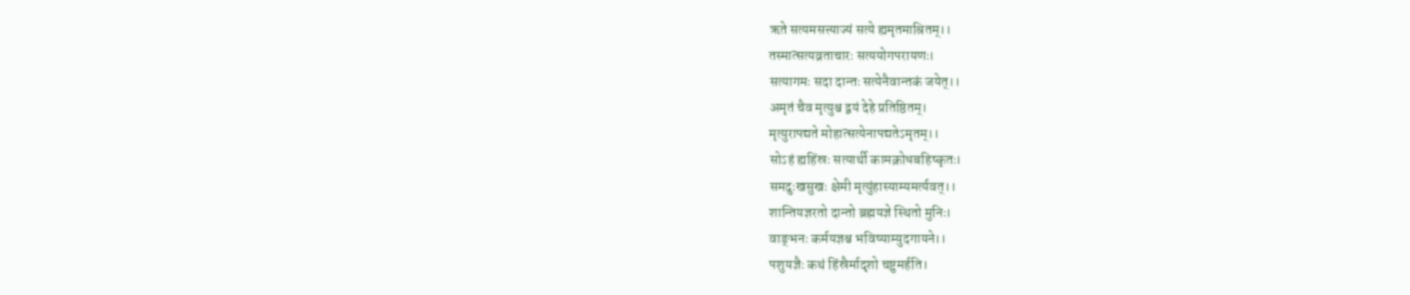ऋते सत्यमसत्त्याज्यं सत्ये ह्यमृतमाश्रितम्।।
तस्मात्सत्यव्रताचारः सत्ययोगपरायणः।
सत्यागमः सदा दान्तः सत्येनैवान्तकं जयेत्।।
अमृतं चैव मृत्युश्च द्वयं देहे प्रतिष्ठितम्।
मृत्युरापद्यते मोहात्सत्येनापद्यतेऽमृतम्।।
सोऽहं ह्यहिंस्रः सत्यार्थी कामक्रोधबहिष्कृतः।
समदुःखसुखः क्षेमी मृत्युंहास्याम्यमर्त्यवत्।।
शान्तियज्ञरतो दान्तो ब्रह्मयज्ञे स्थितो मुनिः।
वाङ्भनः कर्मयज्ञश्च भविष्याम्युदगायने।।
पशुयज्ञैः कथं हिंस्रैर्मादृशो चष्टुमर्हति।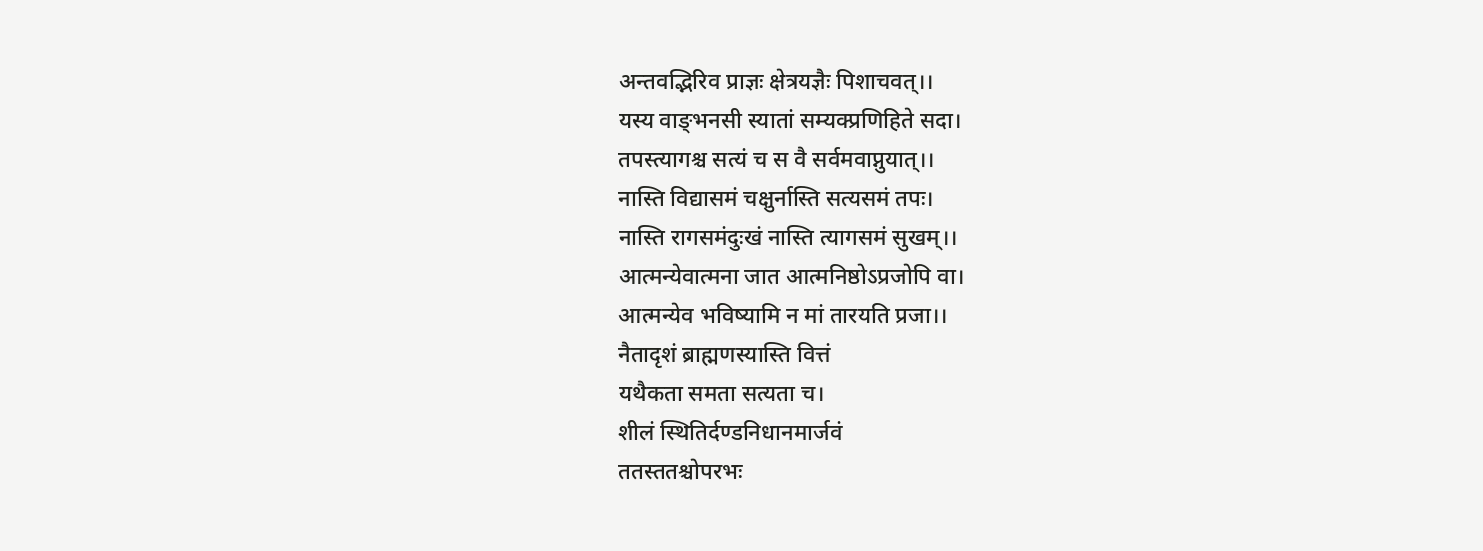अन्तवद्भिरिव प्राज्ञः क्षेत्रयज्ञैः पिशाचवत्।।
यस्य वाङ्भनसी स्यातां सम्यक्प्रणिहिते सदा।
तपस्त्यागश्च सत्यं च स वै सर्वमवाप्नुयात्।।
नास्ति विद्यासमं चक्षुर्नास्ति सत्यसमं तपः।
नास्ति रागसमंदुःखं नास्ति त्यागसमं सुखम्।।
आत्मन्येवात्मना जात आत्मनिष्ठोऽप्रजोपि वा।
आत्मन्येव भविष्यामि न मां तारयति प्रजा।।
नैतादृशं ब्राह्मणस्यास्ति वित्तं
यथैकता समता सत्यता च।
शीलं स्थितिर्दण्डनिधानमार्जवं
ततस्ततश्चोपरभः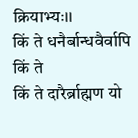क्रियाभ्यः।।
किं ते धनैर्बान्धवैर्वापि किं ते
किं ते दारैर्ब्राह्मण यो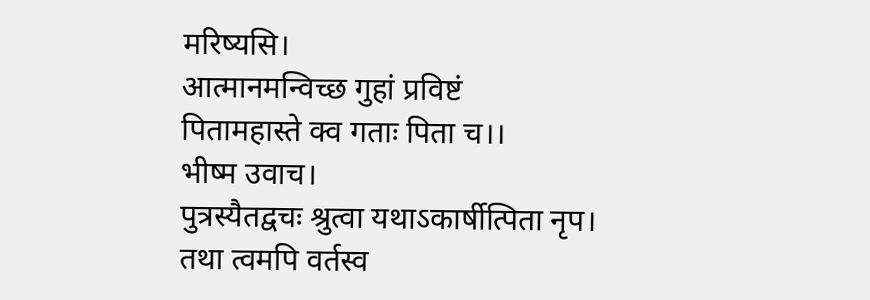मरिष्यसि।
आत्मानमन्विच्छ गुहां प्रविष्टं
पितामहास्ते क्व गताः पिता च।।
भीष्म उवाच।
पुत्रस्यैतद्वचः श्रुत्वा यथाऽकार्षीत्पिता नृप।
तथा त्वमपि वर्तस्व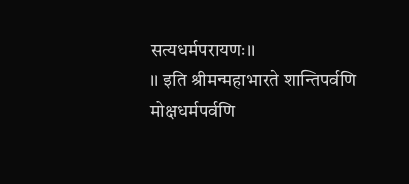सत्यधर्मपरायणः।।
।। इति श्रीमन्महाभारते शान्तिपर्वणि
मोक्षधर्मपर्वणि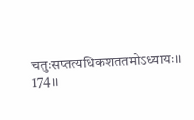चतुःसप्तत्यधिकशततमोऽध्यायः।। 174।।